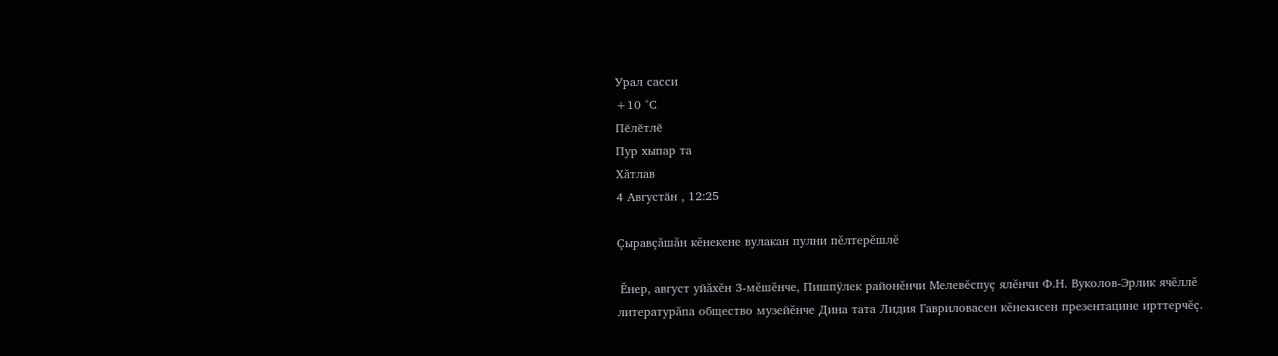Урал сасси
+10 °С
Пӗлӗтлӗ
Пур хыпар та
Хăтлав
4 Августӑн , 12:25

Çыравçăшăн кĕнекене вулакан пулни пĕлтерĕшлĕ

 Ĕнер, август уйăхĕн 3-мĕшĕнче, Пишпÿлек районĕнчи Мелевĕспуç ялĕнчи Ф.Н. Вуколов-Эрлик ячĕллĕ литературăпа общество музейĕнче Дина тата Лидия Гавриловасен кĕнекисен презентацине ирттерчĕç.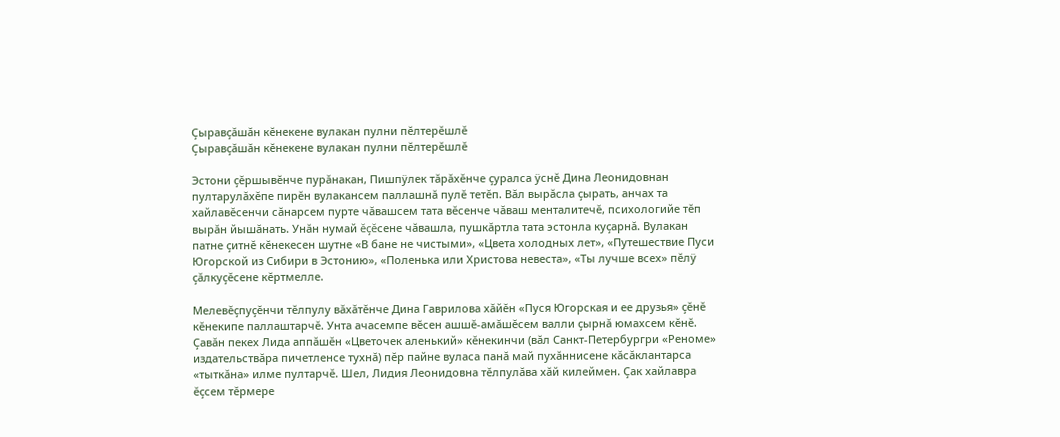Çыравçăшăн кĕнекене вулакан пулни пĕлтерĕшлĕ
Çыравçăшăн кĕнекене вулакан пулни пĕлтерĕшлĕ

Эстони çĕршывĕнче пурăнакан, Пишпÿлек тăрăхĕнче çуралса ÿснĕ Дина Леонидовнан пултарулăхĕпе пирĕн вулакансем паллашнă пулĕ тетĕп. Вăл вырăсла çырать, анчах та хайлавĕсенчи сăнарсем пурте чăвашсем тата вĕсенче чăваш менталитечĕ, психологийе тĕп вырăн йышăнать. Унăн нумай ĕçĕсене чăвашла, пушкăртла тата эстонла куçарнă. Вулакан патне çитнĕ кĕнекесен шутне «В бане не чистыми», «Цвета холодных лет», «Путешествие Пуси Югорской из Сибири в Эстонию», «Поленька или Христова невеста», «Ты лучше всех» пĕлÿ çăлкуçĕсене кĕртмелле.

Мелевĕçпуçĕнчи тĕлпулу вăхăтĕнче Дина Гаврилова хăйĕн «Пуся Югорская и ее друзья» çĕнĕ кĕнекипе паллаштарчĕ. Унта ачасемпе вĕсен ашшĕ-амăшĕсем валли çырнă юмахсем кĕнĕ. Çавăн пекех Лида аппăшĕн «Цветочек аленький» кĕнекинчи (вăл Санкт-Петербургри «Реноме» издательствăра пичетленсе тухнă) пĕр пайне вуласа панă май пухăннисене кăсăклантарса «тыткăна» илме пултарчĕ. Шел, Лидия Леонидовна тĕлпулăва хăй килеймен. Çак хайлавра ĕçсем тĕрмере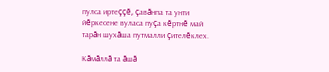пулса иртеççĕ, çавăнпа та унти йĕркесене вуласа пуçа кĕртнĕ май тарăн шухăша путмалли çителĕклех.

Кăмăллă та ăшă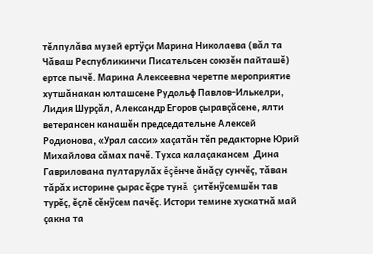тĕлпулăва музей ертÿçи Марина Николаева (вăл та Чăваш Республикинчи Писательсен союзĕн пайташĕ) ертсе пычĕ. Марина Алексеевна черетпе мероприятие хутшăнакан юлташсене Рудольф Павлов-Илькелри, Лидия Шурçăл, Александр Егоров çыравçăсене, ялти ветерансен канашĕн председательне Алексей Родионова, «Урал сасси» хаçатăн тĕп редакторне Юрий Михайлова сăмах пачĕ. Тухса калаçакансем  Дина Гаврилована пултарулăх ĕçĕнче ăнăçу сунчĕç, тăван тăрăх историне çырас ĕçре тунă çитĕнÿсемшĕн тав турĕç, ĕçлĕ сĕнÿсем пачĕç. Истори темине хускатнă май çакна та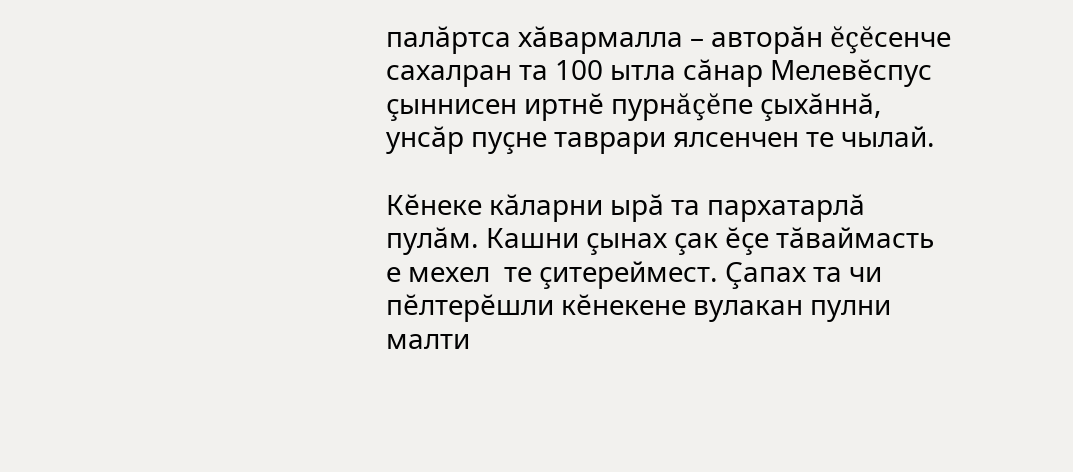палăртса хăвармалла – авторăн ĕçĕсенче сахалран та 100 ытла сăнар Мелевĕспус çыннисен иртнĕ пурнăçĕпе çыхăннă, унсăр пуçне таврари ялсенчен те чылай.

Кĕнеке кăларни ырă та пархатарлă пулăм. Кашни çынах çак ĕçе тăваймасть е мехел  те çитереймест. Çапах та чи пĕлтерĕшли кĕнекене вулакан пулни малти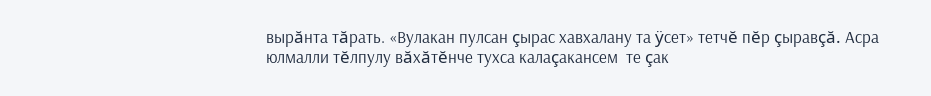вырăнта тăрать. «Вулакан пулсан çырас хавхалану та ÿсет» тетчĕ пĕр çыравçă. Асра юлмалли тĕлпулу вăхăтĕнче тухса калаçакансем  те çак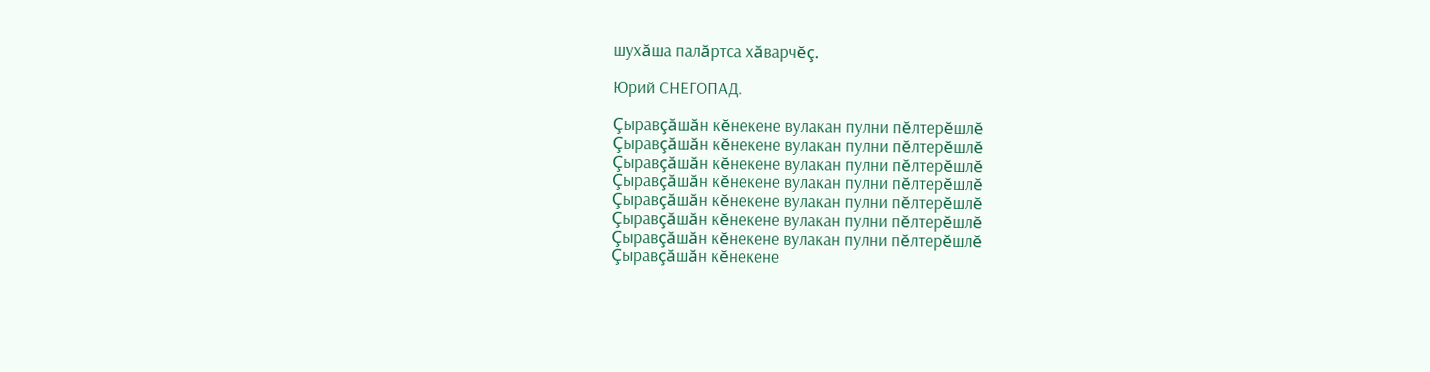шухăша палăртса хăварчĕç.

Юрий СНЕГОПАД.

Çыравçăшăн кĕнекене вулакан пулни пĕлтерĕшлĕ
Çыравçăшăн кĕнекене вулакан пулни пĕлтерĕшлĕ
Çыравçăшăн кĕнекене вулакан пулни пĕлтерĕшлĕ
Çыравçăшăн кĕнекене вулакан пулни пĕлтерĕшлĕ
Çыравçăшăн кĕнекене вулакан пулни пĕлтерĕшлĕ
Çыравçăшăн кĕнекене вулакан пулни пĕлтерĕшлĕ
Çыравçăшăн кĕнекене вулакан пулни пĕлтерĕшлĕ
Çыравçăшăн кĕнекене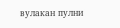вулакан пулни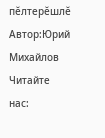пĕлтерĕшлĕ
Автор:Юрий Михайлов
Читайте нас: